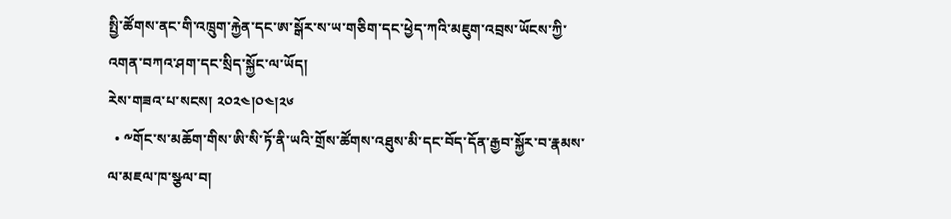སྤྱི་ཚོགས་ནང་གི་འཁྲུག་རྐྱེན་དང་ཨ་སྒོར་ས་ཡ་གཅིག་དང་ཕྱེད་ཀའི་མཇུག་འབྲས་ཡོངས་ཀྱི་འགན་བཀའ་ཤག་དང་སྲིད་སྐྱོང་ལ་ཡོད།
རེས་གཟའ་པ་སངས། ༢༠༢༤།༠༤།༢༦
  • ༸གོང་ས་མཆོག་གིས་ཨི་སི་ཏོ་ནི་ཡའི་གྲོས་ཚོགས་འཐུས་མི་དང་བོད་དོན་རྒྱབ་སྐྱོར་བ་རྣམས་ལ་མཇལ་ཁ་སྩལ་བ།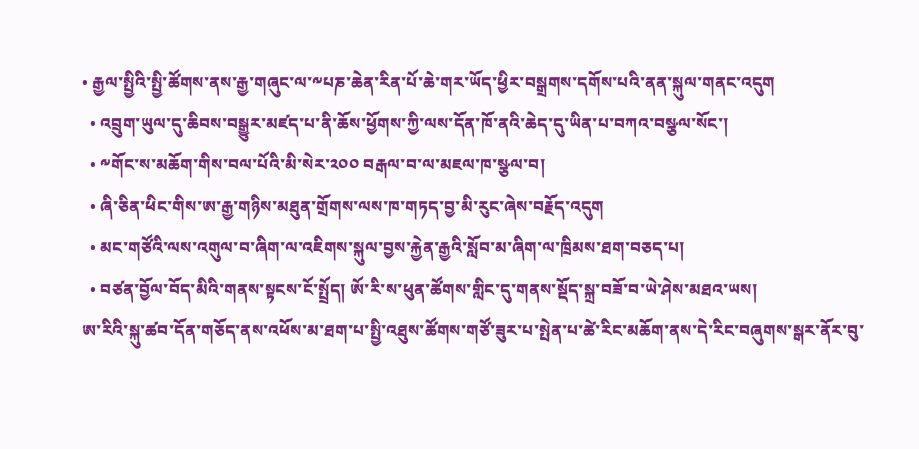• རྒྱལ་སྤྱིའི་སྤྱི་ཚོགས་ནས་རྒྱ་གཞུང་ལ་༸པཎ་ཆེན་རིན་པོ་ཆེ་གར་ཡོད་ཕྱིར་བསྒྲགས་དགོས་པའི་ནན་སྐུལ་གནང་འདུག
  • འབྲུག་ཡུལ་དུ་ཆིབས་བསྒྱུར་མཛད་པ་ནི་ཆོས་ཕྱོགས་ཀྱི་ལས་དོན་ཁོ་ནའི་ཆེད་དུ་ཡིན་པ་བཀའ་བསྩལ་སོང་།
  • ༸གོང་ས་མཆོག་གིས་བལ་པོའི་མི་སེར་༢༠༠ བརྒལ་བ་ལ་མཇལ་ཁ་སྩལ་བ།
  • ཞི་ཅིན་ཕིང་གིས་ཨ་རྒྱ་གཉིས་མཐུན་གྲོགས་ལས་ཁ་གཏད་བྱ་མི་རུང་ཞེས་བརྗོད་འདུག
  • མང་གཙོའི་ལས་འགུལ་བ་ཞིག་ལ་འཇིགས་སྐུལ་བྱས་རྐྱེན་རྒྱའི་སློབ་མ་ཞིག་ལ་ཁྲིམས་ཐག་བཅད་པ།
  • བཙན་བྱོལ་བོད་མིའི་གནས་སྟངས་ངོ་སྤྲོད། ཨོ་རི་ས་ཕུན་ཚོགས་གླིང་དུ་གནས་སྡོད་སྐྲ་བཟོ་བ་ཡེ་ཤེས་མཐའ་ཡས།
ཨ་རིའི་སྐུ་ཚབ་དོན་གཅོད་ནས་འཕོས་མ་ཐག་པ་སྤྱི་འཐུས་ཚོགས་གཙོ་ཟུར་པ་སྤེན་པ་ཚེ་རིང་མཆོག་ནས་དེ་རིང་བཞུགས་སྒར་ནོར་བུ་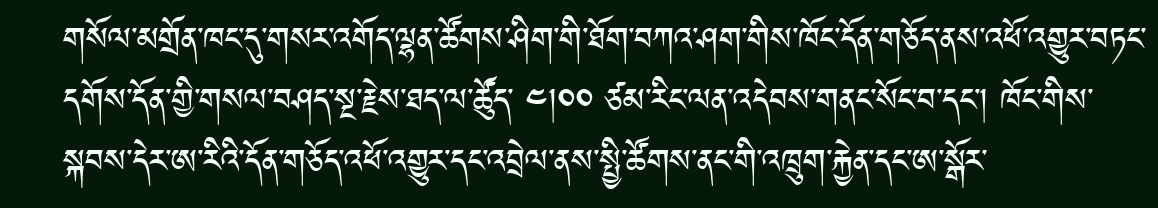གསོལ་མགྲོན་ཁང་དུ་གསར་འགོད་ལྷན་ཚོགས་ཤིག་གི་ཐོག་བཀའ་ཤག་གིས་ཁོང་དོན་གཅོད་ནས་འཕོ་འགྱུར་བཏང་དགོས་དོན་གྱི་གསལ་བཤད་སྔ་རྗེས་ཐད་ལ་ཚོུད་ ༤།༠༠ ཙམ་རིང་ལན་འདེབས་གནང་སོང་བ་དང་། ཁོང་གིས་སྐབས་དེར་ཨ་རིའི་དོན་གཅོད་འཕོ་འགྱུར་དང་འབྲེལ་ནས་སྤྱི་ཚོགས་ནང་གི་འཁྲུག་རྐྱེན་དང་ཨ་སྒོར་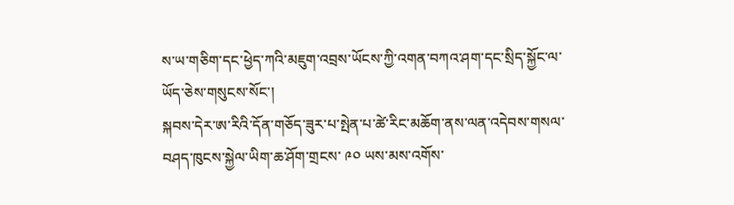ས་ཡ་གཅིག་དང་ཕྱེད་ཀའི་མཇུག་འབྲས་ཡོངས་ཀྱི་འགན་བཀའ་ཤག་དང་སྲིད་སྐྱོང་ལ་ཡོད་ཅེས་གསུངས་སོང་།
སྐབས་དེར་ཨ་རིའི་དོན་གཅོད་ཟུར་པ་སྤེན་པ་ཚེ་རིང་མཆོག་ནས་ལན་འདེབས་གསལ་བཤད་ཁུངས་སྐྱེལ་ཡིག་ཆ་ཤོག་གྲངས་ ༩༠ ཡས་མས་འགོས་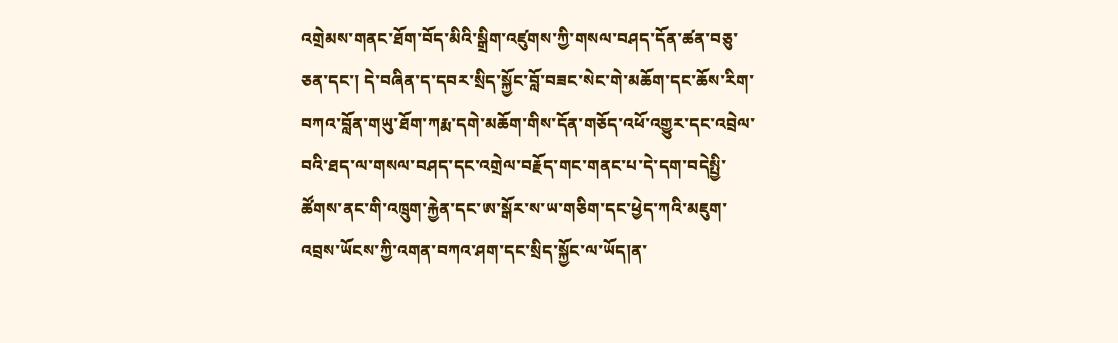འགྲེམས་གནང་ཐོག་བོད་མིའི་སྒྲིག་འཛུགས་ཀྱི་གསལ་བཤད་དོན་ཚན་བཅུ་ཅན་དང་། དེ་བཞིན་ད་དབར་སྲིད་སྐྱོང་བློ་བཟང་སེང་གེ་མཆོག་དང་ཆོས་རིག་བཀའ་བློན་གཡུ་ཐོག་ཀརྨ་དགེ་མཆོག་གིས་དོན་གཅོད་འཕོ་འགྱུར་དང་འབྲེལ་བའི་ཐད་ལ་གསལ་བཤད་དང་འགྲེལ་བརྗོད་གང་གནང་པ་དེ་དག་བདེསྤྱི་ཚོགས་ནང་གི་འཁྲུག་རྐྱེན་དང་ཨ་སྒོར་ས་ཡ་གཅིག་དང་ཕྱེད་ཀའི་མཇུག་འབྲས་ཡོངས་ཀྱི་འགན་བཀའ་ཤག་དང་སྲིད་སྐྱོང་ལ་ཡོད།ན་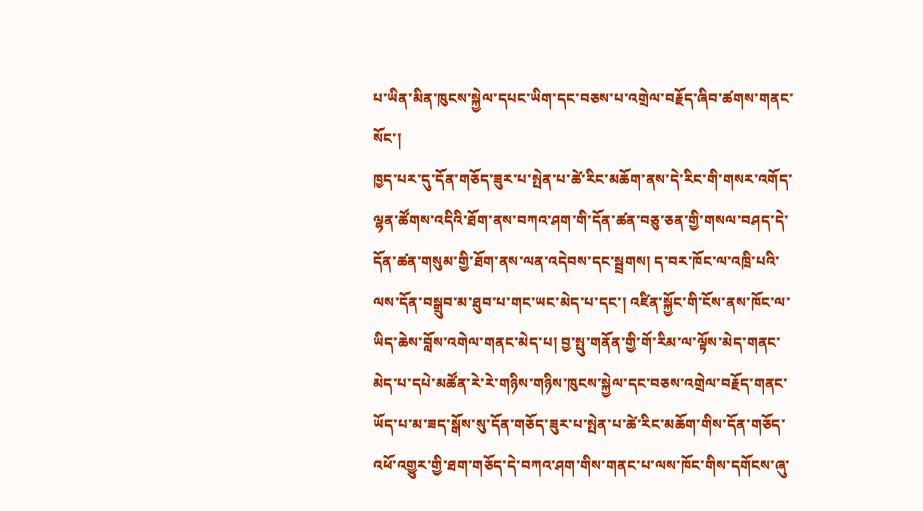པ་ཡིན་མིན་ཁུངས་སྐྱེལ་དཔང་ཡིག་དང་བཅས་པ་འགྲེལ་བརྗོད་ཞིབ་ཚགས་གནང་སོང་།
ཁྱད་པར་དུ་དོན་གཅོད་ཟུར་པ་སྤེན་པ་ཚེ་རིང་མཆོག་ནས་དེ་རིང་གི་གསར་འགོད་ལྷན་ཚོགས་འདིའི་ཐོག་ནས་བཀའ་ཤག་གི་དོན་ཚན་བཅུ་ཅན་གྱི་གསལ་བཤད་དེ་དོན་ཚན་གསུམ་གྱི་ཐོག་ནས་ལན་འདེབས་དང་སྦྲགས། ད་བར་ཁོང་ལ་འཁྲི་པའི་ལས་དོན་བསྒྲུབ་མ་ཐུབ་པ་གང་ཡང་མེད་པ་དང་། འཛིན་སྐྱོང་གི་ངོས་ནས་ཁོང་ལ་ཡིད་ཆེས་བློས་འགེལ་གནང་མེད་པ། བྱ་སྤུ་གནོན་གྱི་གོ་རིམ་ལ་ལྟོས་མེད་གནང་མེད་པ་དཔེ་མཚོན་རེ་རེ་གཉིས་གཉིས་ཁུངས་སྐྱེལ་དང་བཅས་འགྲེལ་བརྗོད་གནང་ཡོད་པ་མ་ཟད་སྒོས་སུ་དོན་གཅོད་ཟུར་པ་སྤེན་པ་ཚེ་རིང་མཆོག་གིས་དོན་གཅོད་འཕོ་འགྱུར་གྱི་ཐག་གཅོད་དེ་བཀའ་ཤག་གིས་གནང་པ་ལས་ཁོང་གིས་དགོངས་ཞུ་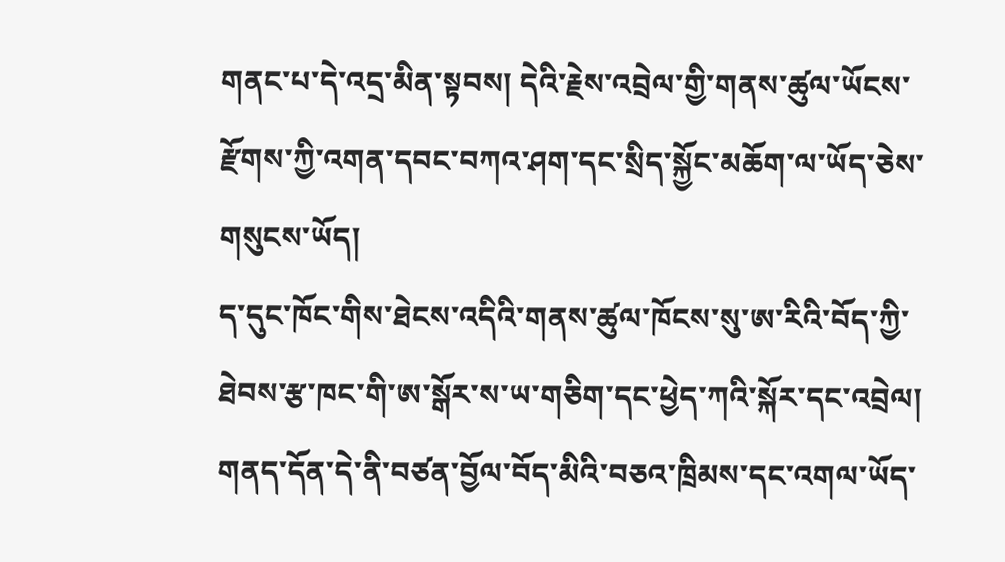གནང་པ་དེ་འདྲ་མིན་སྟབས། དེའི་རྗེས་འབྲེལ་གྱི་གནས་ཚུལ་ཡོངས་རྫོགས་ཀྱི་འགན་དབང་བཀའ་ཤག་དང་སྲིད་སྐྱོང་མཆོག་ལ་ཡོད་ཅེས་གསུངས་ཡོད།
ད་དུང་ཁོང་གིས་ཐེངས་འདིའི་གནས་ཚུལ་ཁོངས་སུ་ཨ་རིའི་བོད་ཀྱི་ཐེབས་རྩ་ཁང་གི་ཨ་སྒོར་ས་ཡ་གཅིག་དང་ཕྱེད་ཀའི་སྐོར་དང་འབྲེལ། གནད་དོན་དེ་ནི་བཙན་བྱོལ་བོད་མིའི་བཅའ་ཁྲིམས་དང་འགལ་ཡོད་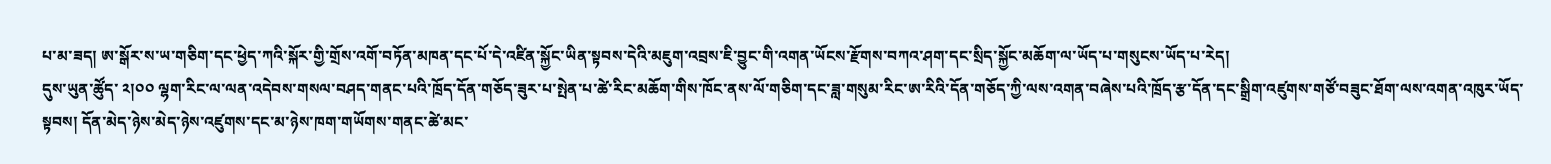པ་མ་ཟད། ཨ་སྒོར་ས་ཡ་གཅིག་དང་ཕྱེད་ཀའི་སྐོར་གྱི་གྲོས་འགོ་བཏོན་མཁན་དང་པོ་དེ་འཛིན་སྐྱོང་ཡིན་སྟབས་དེའི་མཇུག་འབྲས་ཇི་བྱུང་གི་འགན་ཡོངས་རྫོགས་བཀའ་ཤག་དང་སྲིད་སྐྱོང་མཆོག་ལ་ཡོད་པ་གསུངས་ཡོད་པ་རེད།
དུས་ཡུན་ཚོུད་ ༢།༠༠ ལྷག་རིང་ལ་ལན་འདེབས་གསལ་བཤད་གནང་པའི་ཁྲོད་དོན་གཅོད་ཟུར་པ་སྤེན་པ་ཚེ་རིང་མཆོག་གིས་ཁོང་ནས་ལོ་གཅིག་དང་ཟླ་གསུམ་རིང་ཨ་རིའི་དོན་གཅོད་ཀྱི་ལས་འགན་བཞེས་པའི་ཁྲོད་རྩ་དོན་དང་སྒྲིག་འཛུགས་གཙོ་བཟུང་ཐོག་ལས་འགན་འཁུར་ཡོད་སྟབས། དོན་མེད་ཉེས་མེད་ཉེས་འཛུགས་དང་མ་ཉེས་ཁག་གཡོགས་གནང་ཚེ་མང་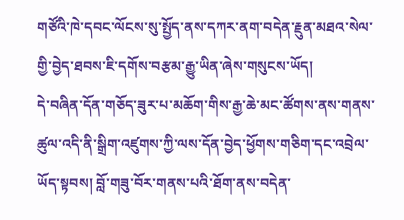གཙོའི་ཁེ་དབང་ལོངས་སུ་སྤྱོད་ནས་དཀར་ནག་བདེན་རྗུན་མཐའ་སེལ་གྱི་བྱེད་ཐབས་ཇི་དགོས་བརྩམ་རྒྱུ་ཡིན་ཞེས་གསུངས་ཡོད།
དེ་བཞིན་དོན་གཅོད་ཟུར་པ་མཆོག་གིས་རྒྱ་ཆེ་མང་ཚོགས་ནས་གནས་ཚུལ་འདི་ནི་སྒྲིག་འཛུགས་ཀྱི་ལས་དོན་བྱེད་ཕྱོགས་གཅིག་དང་འབྲེལ་ཡོད་སྟབས། བློ་གཟུ་བོར་གནས་པའི་ཐོག་ནས་བདེན་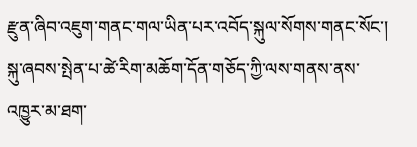རྫུན་ཞིབ་འཇུག་གནང་གལ་ཡིན་པར་འབོད་སྐུལ་སོགས་གནང་སོང་།
སྐུ་ཞབས་སྤེན་པ་ཚེ་རིག་མཆོག་དོན་གཅོད་ཀྱི་ལས་གནས་ནས་འཁྱུར་མ་ཐག་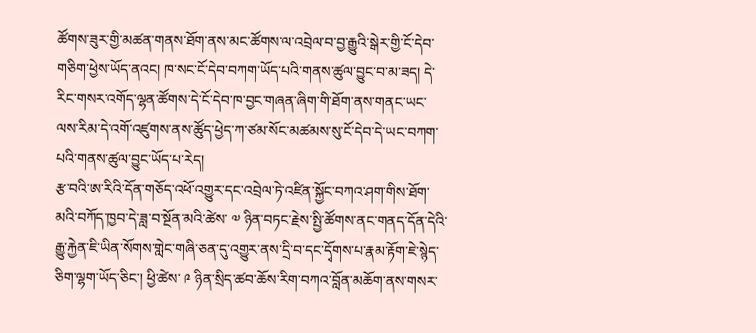ཚོགས་ཟུར་གྱི་མཚན་གནས་ཐོག་ནས་མང་ཚོགས་ལ་འབྲེལ་བ་བྱ་རྒྱུའི་སྒེར་གྱི་ངོ་དེབ་གཅིག་ཕྱེས་ཡོད་ནའང། ཁ་སང་ངོ་དེབ་བཀག་ཡོད་པའི་གནས་ཚུལ་བྱུང་བ་མ་ཟད། དེ་རིང་གསར་འགོད་ལྷན་ཚོགས་དེ་ངོ་དེབ་ཁ་བྱང་གཞན་ཞིག་གི་ཐོག་ནས་གནང་ཡང་ལས་རིམ་དེ་འགོ་འཛུགས་ནས་ཚོུད་ཕྱེད་ཀ་ཙམ་སོང་མཚམས་སུ་ངོ་དེབ་དེ་ཡང་བཀག་པའི་གནས་ཚུལ་བྱུང་ཡོད་པ་རེད།
རྩ་བའི་ཨ་རིའི་དོན་གཅོད་འཕོ་འགྱུར་དང་འབྲེལ་ཏེ་འཛིན་སྐྱོང་བཀའ་ཤག་གིས་ཐོག་མའི་བཀོད་ཁྱབ་དེ་ཟླ་བ་སྔོན་མའི་ཚེས་ ༧ ཉིན་བཏང་རྗེས་སྤྱི་ཚོགས་ནང་གནད་དོན་དེའི་རྒྱུ་རྐྱེན་ཇི་ཡིན་སོགས་གླེང་གཞི་ཅན་དུ་འགྱུར་ནས་དྲི་བ་དང་དྭོགས་པ་རྣམ་རྟོག་ཇེ་སྙེད་ཅིག་ལྷག་ཡོད་ཅིང་། ཕྱི་ཚེས་ ༩ ཉིན་སྲིད་ཚབ་ཆོས་རིག་བཀའ་བློན་མཆོག་ནས་གསར་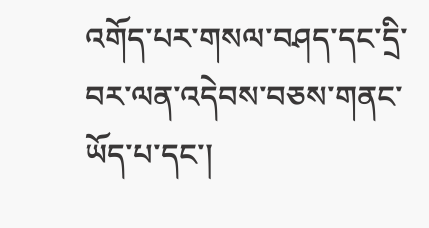འགོད་པར་གསལ་བཤད་དང་དྲི་བར་ལན་འདེབས་བཅས་གནང་ཡོད་པ་དང་།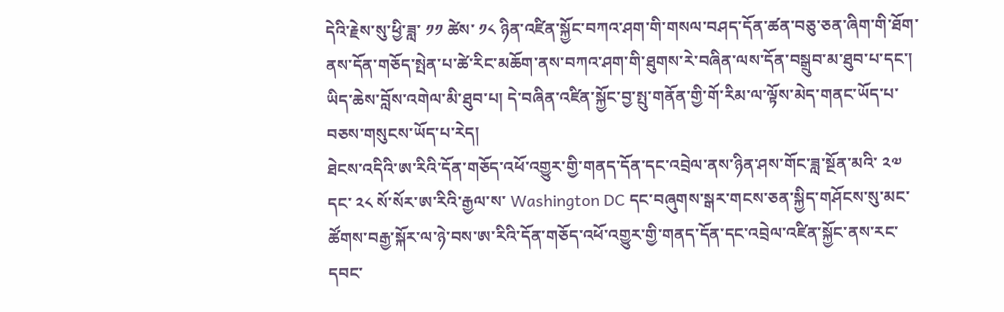དེའི་རྗེས་སུ་ཕྱི་ཟླ་ ༡༡ ཚེས་ ༡༨ ཉིན་འཛིན་སྐྱོང་བཀའ་ཤག་གི་གསལ་བཤད་དོན་ཚན་བཅུ་ཅན་ཞིག་གི་ཐོག་ནས་དོན་གཅོད་སྤེན་པ་ཚེ་རིང་མཆོག་ནས་བཀའ་ཤག་གི་ཐུགས་རེ་བཞིན་ལས་དོན་བསྒྲུབ་མ་ཐུབ་པ་དང་། ཡིད་ཆེས་བློས་འགེལ་མི་ཐུབ་པ། དེ་བཞིན་འཛིན་སྐྱོང་བྱ་སྤུ་གནོན་གྱི་གོ་རིམ་ལ་ལྟོས་མེད་གནང་ཡོད་པ་བཅས་གསུངས་ཡོད་པ་རེད།
ཐེངས་འདིའི་ཨ་རིའི་དོན་གཅོད་འཕོ་འགྱུར་གྱི་གནད་དོན་དང་འབྲེལ་ནས་ཉིན་ཤས་གོང་ཟླ་སྔོན་མའི་ ༢༧ དང་ ༢༨ སོ་སོར་ཨ་རིའི་རྒྱལ་ས་ Washington DC དང་བཞུགས་སྒར་གངས་ཅན་སྐྱིད་གཤོངས་སུ་མང་ཚོགས་བརྒྱ་སྐོར་ལ་ཉེ་བས་ཨ་རིའི་དོན་གཅོད་འཕོ་འགྱུར་གྱི་གནད་དོན་དང་འབྲེལ་འཛིན་སྐྱོང་ནས་རང་དབང་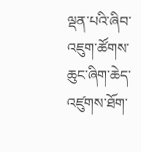ལྡན་པའི་ཞིབ་འཇུག་ཚོགས་ཆུང་ཞིག་ཆེད་འཛུགས་ཐོག་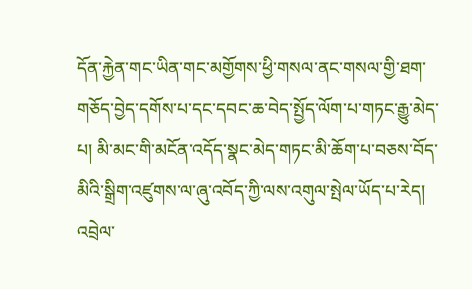དོན་རྐྱེན་གང་ཡིན་གང་མགྱོགས་ཕྱི་གསལ་ནང་གསལ་གྱི་ཐག་གཅོད་བྱེད་དགོས་པ་དང་དབང་ཆ་བེད་སྤྱོད་ལོག་པ་གཏང་རྒྱུ་མེད་པ། མི་མང་གི་མངོན་འདོད་སྣང་མེད་གཏང་མི་ཆོག་པ་བཅས་བོད་མིའི་སྒྲིག་འཛུགས་ལ་ཞུ་འབོད་ཀྱི་ལས་འགུལ་སྤེལ་ཡོད་པ་རེད།
འབྲེལ་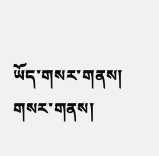ཡོད་གསར་གནས།
གསར་གནས།